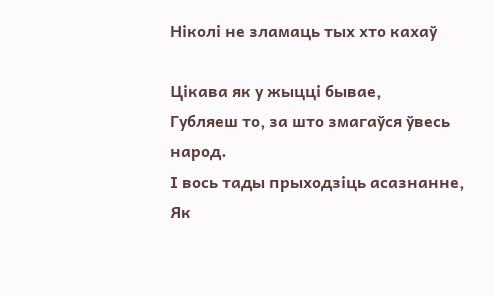Ніколі не зламаць тых хто кахаў

Цікава як у жыцці бывае,
Губляеш то, за што змагаўся ўвесь народ.
І вось тады прыходзіць асазнанне,
Як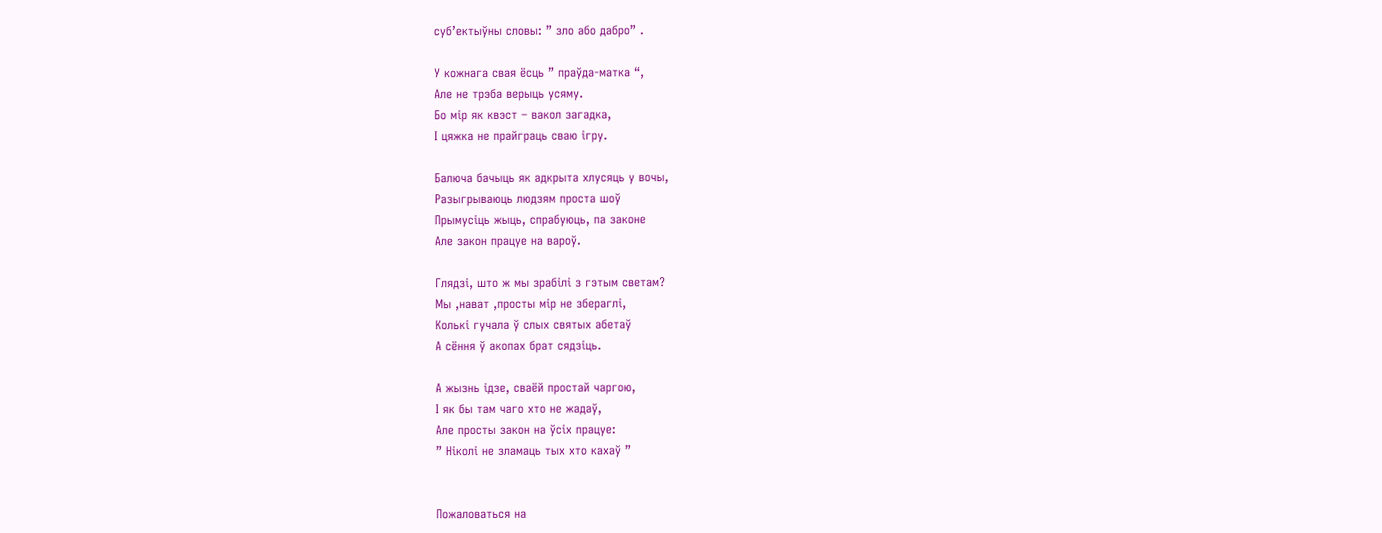суб’ектыўны словы: ” зло або дабро” .

У кожнага свая ёсць ” праўда-матка “,
Але не трэба верыць усяму.
Бо мір як квэст – вакол загадка,
І цяжка не прайграць сваю ігру.

Балюча бачыць як адкрыта хлусяць у вочы,
Разыгрываюць людзям проста шоў
Прымусіць жыць, спрабуюць, па законе
Але закон працуе на вароў.

Глядзі, што ж мы зрабілі з гэтым светам?
Мы ,нават ,просты мір не збераглі,
Колькі гучала ў слых святых абетаў
А сёння ў акопах брат сядзіць.

А жызнь ідзе, сваёй простай чаргою,
І як бы там чаго хто не жадаў,
Але просты закон на ўсіх працуе:
” Ніколі не зламаць тых хто кахаў ”


Пожаловаться на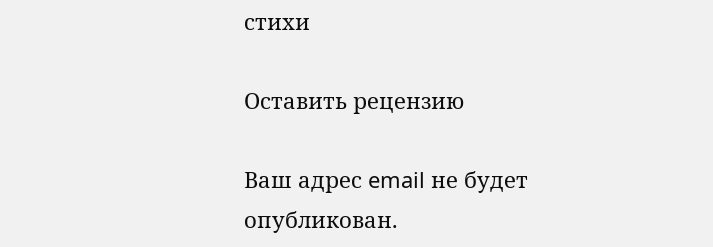стихи

Оставить рецензию

Ваш адрес email не будет опубликован.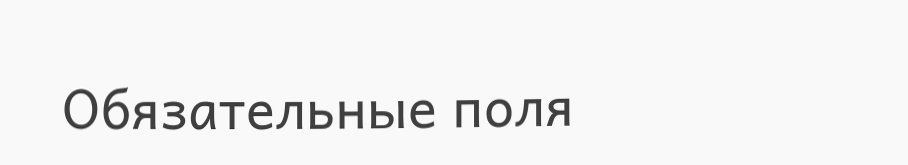Обязательные поля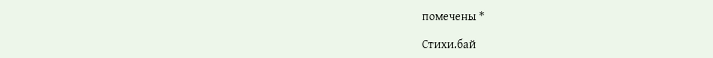помечены *

Стихи.бай